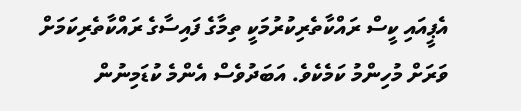އެޕީއައި ކީސް ރައްކާތެރިކުރުމަކީ ތިމާގެ ފައިސާގެ ރައްކާތެރިކަމަށް ވަރަށް މުހިންމު ކަމެކެވެ. އަބަދުވެސް އެންމެ ކުޑަމިނުން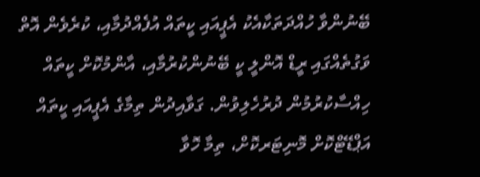ބޭނުންވާ ހުއްދަތަކާއެކު އެޕީއައި ކީތައް އުފެއްދުމާއި، ކުރެވެން އޮތް ވަގުތެއްގައި ރީޑް އޮންލީ ކީ ބޭނުންކުރުމާއި، އާންމުކޮށް ކީތައް ހިއްސާކުރުމުން ދުރުހެލިވުން. ގަވާއިދުން ތިމާގެ އެޕީއައި ކީތައް އަޕްޑޭޓްކޮށް މޮނިޓަރކޮށް، ތިމާ ހޮވާ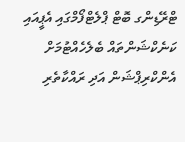ޓްރޭޑިންގ ބޮޓް ޕްލެޓްފޯމްގައި އެޕީއައި ކަނެކްޝަންތައް ބެލެހެއްޓުމަށް އެންކްރިޕްޝަން އަދި ރައްކާތެރި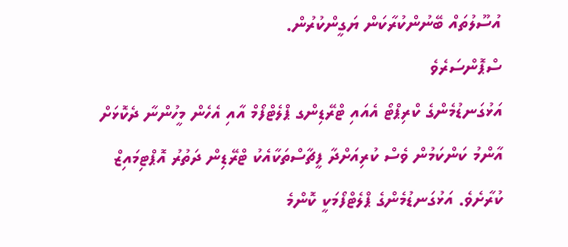އުސޫލުތައް ބޭނުންކުރާކަން ޔަގީންކުރުން.
ސްޕޮންސަރެވެ
އަޅުގަނޑުމެންގެ ކްރިޕްޓޯ އެއައި ޓްރޭޑިންގ ޕްލެޓްފޯމް އާއި އެހެން މީހުންނާ ދެކޮޅަށް
އާންމު ކަންކަމުން ވެސް ކުރިއަށްދާ ފީޗާސްތަކާއެކު ޓްރޭޑިން ދަތުރު އޮޕްޓިމައިޒް ކުރާށެވެ. އަޅުގަނޑުމެންގެ ޕްލެޓްފޯމަކީ ކޮންމެ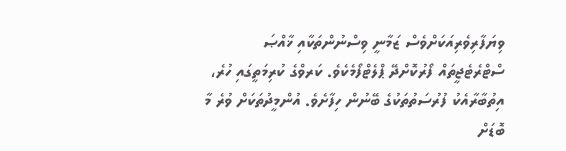ވިޔަފާރިވެރިއަކަށްވެސް ޒަމާނީ ވިސްނުންތަކާއި ޚާއްޞަ ސްޓްރެޓެޖީތައް ފޯރުކޮށްދޭ ޕްލެޓްފޯމެކެވެ. ކަރވްގެ ކުރިމަތީގައި ހުރެ، އިތުބާރާއެކު ފުރުސަތުތަކުގެ ބޭނުން ހިފާށެވެ. އުންމީދުތަކަށް ވުރެ މާ ބޮޑަށް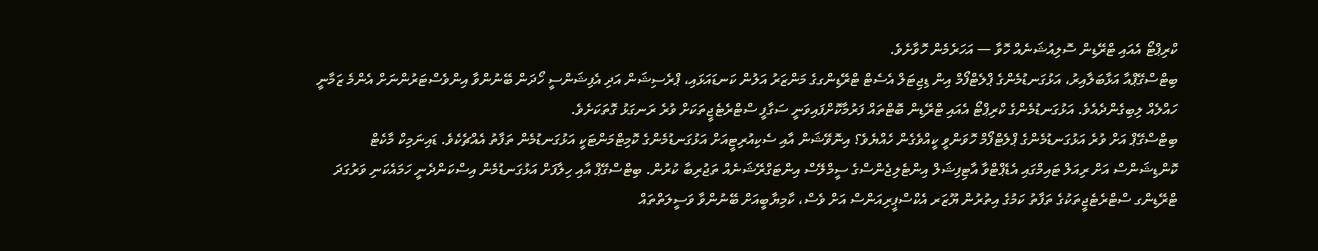ކްރިޕްޓޯ އެއައި ޓްރޭޑިން ސޮލިއުޝަނެއް ހޮވާ — އަހަރެމެން ހޮވާށެވެ.
ބިޓްސްގޭޕްއާ އަޅާބަލާއިރު، އަޅުގަނޑުމެންގެ ޕްލެޓްފޯމް އިން ޑިޖިޓަލް އެސެޓް ޓްރޭޑިންގގެ މަންޒަރު އަލުން ކަނޑައަޅައި، ޕްރެސިޝަން އަދި އެފިޝަންސީ ހޯދަން ބޭނުންވާ އިންވެސްޓަރުންނަށް އެންމެ ޒަމާނީ ހައްލެއް ލިބިގެންދެއެވެ. އަޅުގަނޑުމެންގެ ކްރިޕްޓޯ އެއައި ޓްރޭޑިން ބޮޓްތައް ފަރުމާކޮށްފައިވަނީ ސަގާފީ ސްޓްރެޓެޖީތަކަށް ވުރެ ރަނގަޅު ގޮތަކަށެވެ.
ބިޓްސްގޭޕް އަށް ވުރެ އަޅުގަނޑުމެންގެ ޕްލެޓްފޯމް ހޮވަންވީ ކީއްވެގެން ހެއްޔެވެ؟ އިނޮވޭޝަން އާއި ސެކިއުރިޓީއަށް އަޅުގަނޑުމެންގެ ކޮމިޓްމަންޓަކީ އަޅުގަނޑުމެން ތަފާތު އެއްޗެކެވެ. ޑައިނަމިކް މާކެޓް ކޮންޑިޝަންސް އަށް ރިއަލް ޓައިމްގައި އެޑެޕްޓްވާ އާޓިފިޝަލް އިންޓެލިޖެންސްގެ ސީމްލޭސް އިންޓަގްރޭޝަނެއް ތަޖުރިބާ ކުރުން. ބިޓްސްގޭޕް އާއި ހިލާފަށް އަޅުގަނޑުމެން އިސްކަންދެނީ ހަމައެކަނި ވަރުގަދަ ޓްރޭޑިންގ ސްޓްރެޓެޖީތަކުގެ ތަފާތު ކަމުގެ އިތުރުން ޔޫޒަރ އެކްސްޕީރިއަންސް އަށް ވެސް، ކާމިޔާބީއަށް ބޭނުންވާ ވަސީލަތްތައް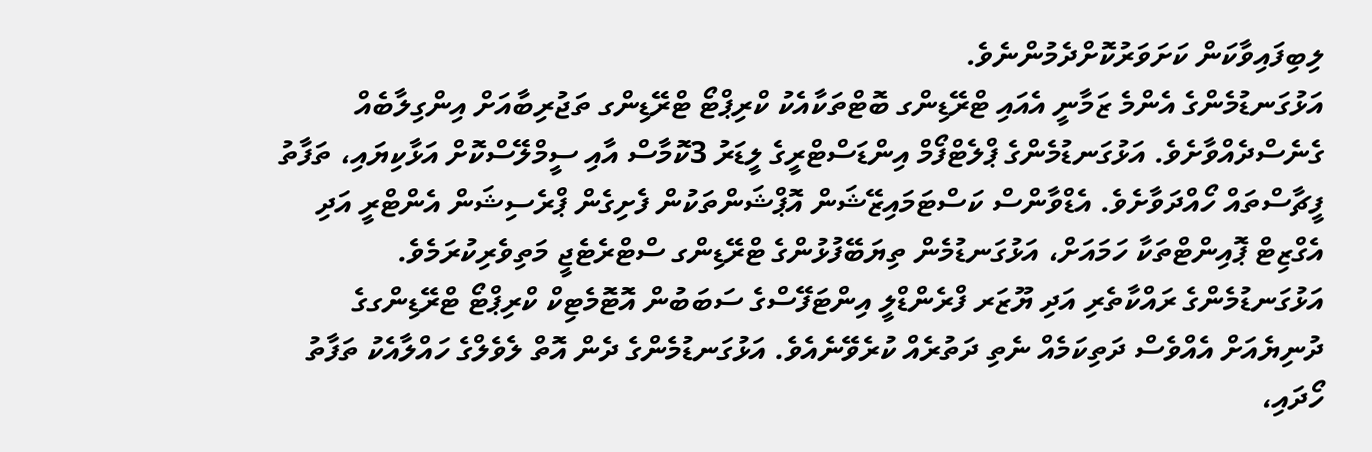ލިބިފައިވާކަން ކަށަވަރުކޮށްދެމުންނެވެ.
އަޅުގަނޑުމެންގެ އެންމެ ޒަމާނީ އެއައި ޓްރޭޑިންގ ބޮޓްތަކާއެކު ކްރިޕްޓޯ ޓްރޭޑިންގ ތަޖުރިބާއަށް އިންގިލާބެއް ގެނެސްދެއްވާށެވެ. އަޅުގަނޑުމެންގެ ޕްލެޓްފޯމް އިންޑަސްޓްރީގެ ލީޑަރު 3ކޮމާސް އާއި ސީމްލޭސްކޮށް އަޅާކިޔައި، ތަފާތު ފީޗާސްތައް ހޯއްދަވާށެވެ. އެޑްވާންސް ކަސްޓަމައިޒޭޝަން އޮޕްޝަންތަކުން ފެށިގެން ޕްރެސިޝަން އެންޓްރީ އަދި އެގްޒިޓް ޕޮއިންޓްތަކާ ހަމައަށް، އަޅުގަނޑުމެން ތިޔަބޭފުޅުންގެ ޓްރޭޑިންގ ސްޓްރެޓެޖީ މަތިވެރިކުރަމެވެ.
އަޅުގަނޑުމެންގެ ރައްކާތެރި އަދި ޔޫޒަރ ފްރެންޑްލީ އިންޓަފޭސްގެ ސަބަބުން އޮޓޮމެޓިކް ކްރިޕްޓޯ ޓްރޭޑިންގގެ ދުނިޔެއަށް އެއްވެސް ދަތިކަމެއް ނެތި ދަތުރެއް ކުރެވޭނެއެވެ. އަޅުގަނޑުމެންގެ ދެން އޮތް ލެވެލްގެ ހައްލާއެކު ތަފާތު ހޯދައި،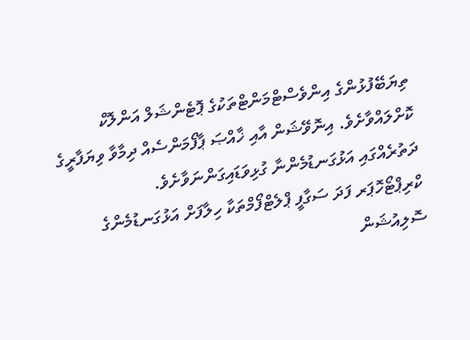ތިޔަބޭފުޅުންގެ އިންވެސްޓްމަންޓްތަކުގެ ޕޮޓެންޝަލް އަންލޮކް ކޮށްލައްވާށެވެ. އިނޮވޭޝަން އާއި ޚާއްޞަ ޕާފޯމަންސެއް ދިމާވާ ވިޔަފާރީގެ ދަތުރެއްގައި އަޅުގަނޑުމެންނާ ގުޅިވަޑައިގަންނަވާށެވެ.
ކްރިޕްޓޯހޮޕަރ ފަދަ ސަގާފީ ޕްލެޓްފޯމްތަކާ ހިލާފަށް އަޅުގަނޑުމެންގެ ސޮލިއުޝަން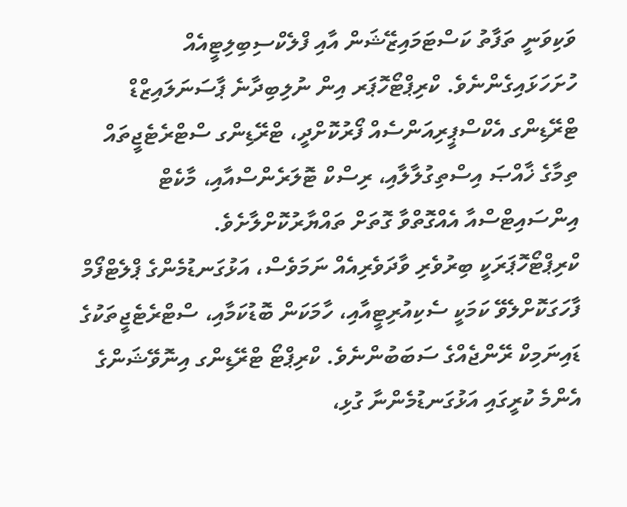ވަކިވަނީ ތަފާތު ކަސްޓަމައިޒޭޝަން އާއި ފްލެކްސިބިލިޓީއެއް ހުށަހަޅައިގެންނެވެ. ކްރިޕްޓޯހޮޕަރ އިން ނުލިބިދާނެ ޕާސަނަލައިޒްޑް ޓްރޭޑިންގ އެކްސްޕީރިއަންސެއް ފޯރުކޮށްދީ، ޓްރޭޑިންގ ސްޓްރެޓެޖީތައް ތިމާގެ ޚާއްޞަ އިސްތިގުލާލާއި، ރިސްކް ޓޮލަރެންސްއާއި، މާކެޓް އިންސައިޓްސްއާ އެއްގޮތްވާ ގޮތަށް ތައްޔާރުކޮށްލާށެވެ.
ކްރިޕްޓޯހޮޕަރަކީ ބިރުވެރި ވާދަވެރިއެއް ނަމަވެސް، އަޅުގަނޑުމެންގެ ޕްލެޓްފޯމް ފާހަގަކޮށްލެވޭ ކަމަކީ ސެކިއުރިޓީއާއި، ހާމަކަން ބޮޑުކަމާއި، ސްޓްރެޓެޖީތަކުގެ ޑައިނަމިކް ރޭންޖެއްގެ ސަބަބުންނެވެ. ކްރިޕްޓޯ ޓްރޭޑިންގ އިނޮވޭޝަންގެ އެންމެ ކުރީގައި އަޅުގަނޑުމެންނާ ގުޅި،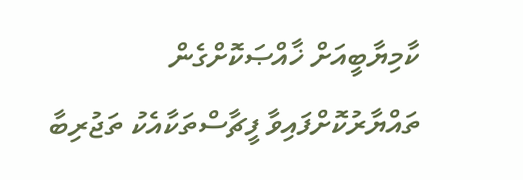ކާމިޔާބީއަށް ޚާއްޞަކޮށްގެން ތައްޔާރުކޮށްފައިވާ ފީޗާސްތަކާއެކު ތަޖުރިބާ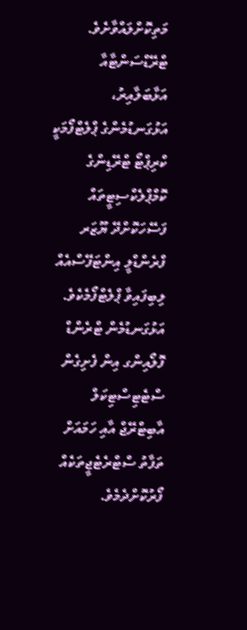މަތިކޮށްލައްވާށެވެ.
ޓްރޭޑްސަންޓާއާ އަޅާބަލާއިރު، އަޅުގަނޑުމެންގެ ޕްލެޓްފޯމަކީ ކްރިޕްޓޯ ޓްރޭޑިންގެ ކޮމްޕްލެކްސިޓީތައް ފަސޭހަކޮށްދޭ ޔޫޒަރ ފްރެންޑްލީ އިންޓަފޭސްއެއް ލިބިފައިވާ ޕްލެޓްފޯމެކެވެ. އަޅުގަނޑުމެން ޓްރެންޑް ފޮލޯއިންގ އިން ފެށިގެން ސްޓެޓިސްޓިކަލް އާބިޓްރޭޖް އާއި ހަމައަށް ތަފާތު ސްޓްރެޓެޖީތަކެއް ފޯރުކޮށްދެމެވެ.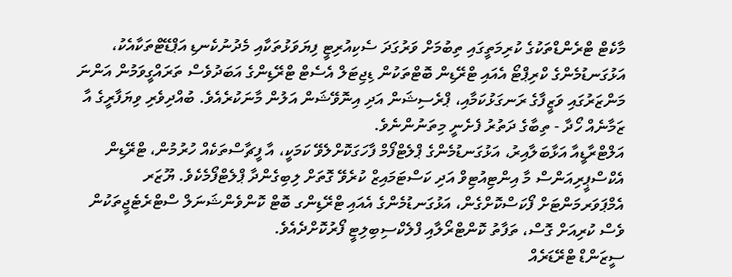މާކެޓް ޓްރެންޑްތަކުގެ ކުރިމަތީގައި ތިބުމަށް ވަރުގަދަ ސެކިއުރިޓީ ފިޔަވަޅުތަކާއި މެދުނުކެނޑި އަޕްޑޭޓްތަކާއެކު، އަޅުގަނޑުމެންގެ ކްރިޕްޓޯ އެއައި ޓްރޭޑިން ބޮޓްތަކުން ޑިޖިޓަލް އެސެޓް ޓްރޭޑިންގެ އަބަދުވެސް ތަރައްގީވަމުން އަންނަ މަންޒަރުގައި ވަޒީފާގެ ރަނގަޅުކަމާއި، ޕްރެސިޝަން އަދި އިނޮވޭޝަން އަލުން މާނަކުރެއެވެ. ބުއްދިވެރި ވިޔަފާރީގެ އާ ޒަމާނެއް ހޯދާ - ތިބާގެ ދަތުރު ފެށެނީ މިތަނުންނެވެ.
އަލްޓްރާޑީއާ އަޅާބަލާއިރު، އަޅުގަނޑުމެންގެ ޕްލެޓްފޯމް ފާހަގަކޮށްލެވޭ ކަމަކީ، އާ ފީޗާސްތަކެއް ހުރުމުން، ޓްރޭޑިން އެކްސްޕީރިއަންސް މާ އިންޓިއުޓިވް އަދި ކަސްޓަމައިޒް ކުރެވޭ ގޮތަށް ލިބިގެންދާ ޕްލެޓްފޯމެކެވެ. ޔޫޒަރ އެމްޕަވަރމަންޓަށް ފޯކަސްކޮށްގެން، އަޅުގަނޑުމެންގެ އެއައި ޓްރޭޑިންގ ބޮޓް ކޮންވެންޝަނަލް ސްޓްރެޓެޖީތަކުން ވެސް ކުރިއަށް ގޮސް، ތަފާތު ކޮންޓްރޯލާއި ފްލެކްސިބިލިޓީ ފޯރުކޮށްދެއެވެ.
ސީޒަންޑް ޓްރޭޑަރެއް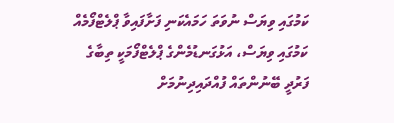ކަމުގައި ވިޔަސް ނުވަތަ ހަމައެކަނި ފަށާފައިވާ ޕްލެޓްފޯމެއް ކަމުގައި ވިޔަސް، އަޅުގަނޑުމެންގެ ޕްލެޓްފޯމަކީ ތިބާގެ ފަރުދީ ބޭނުންތައް ފުއްދައިދިނުމަށް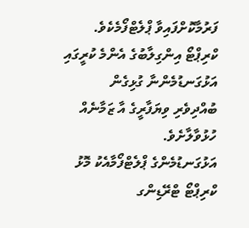ފަރުމާކޮށްފައިވާ ޕްލެޓްފޯމެކެވެ. ކްރިޕްޓޯ އިންގިލާބުގެ އެންމެ ކުރީގައި އަޅުގަނޑުމެންނާ ގުޅިގެން ބުއްދިވެރި ވިޔަފާރީގެ އާ ޒަމާނެއް ހުޅުވާލާށެވެ.
އަޅުގަނޑުމެންގެ ޕްލެޓްފޯމާއެކު މޮޅު ކްރިޕްޓޯ ޓްރޭޑިންގ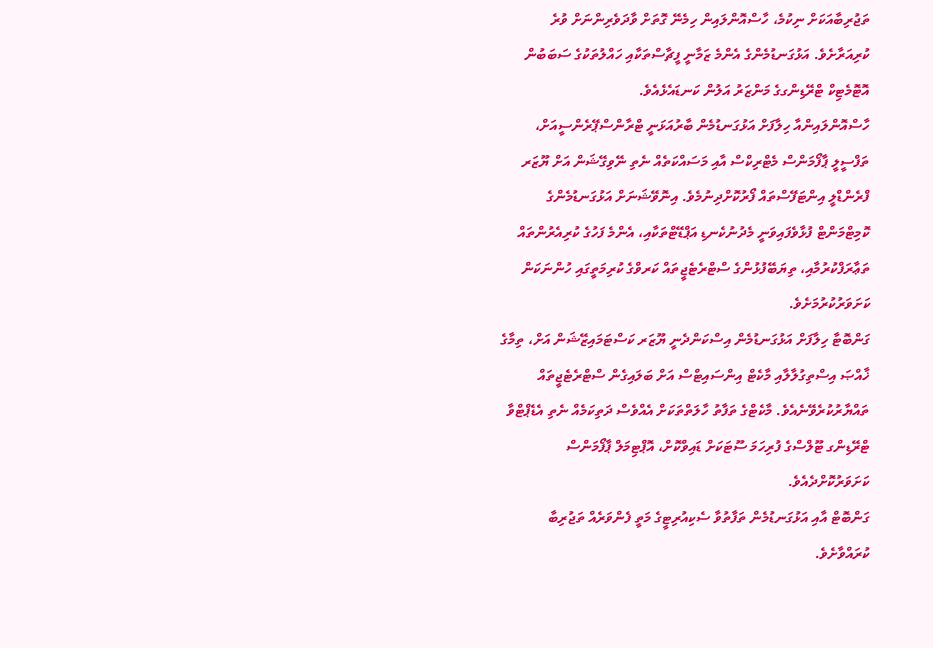ތަޖުރިބާއަކަށް ނިކުމެ، ހާސްއޮންލައިން ހިމެނޭ ގޮތަށް ވާދަވެރިންނަށް ވުރެ ކުރިއަރާށެވެ. އަޅުގަނޑުމެންގެ އެންމެ ޒަމާނީ ފީޗާސްތަކާއި ހައްލުތަކުގެ ސަބަބުން އޮޓޮމެޓިކް ޓްރޭޑިންގގެ މަންޒަރު އަލުން ކަނޑައެޅެއެވެ.
ހާސްއޮންލައިންއާ ހިލާފަށް އަޅުގަނޑުމެން ބާރުއަޅަނީ ޓްރާންސްޕޭރެންސީއަށް، ތަފްސީލީ ޕާފޯމަންސް މެޓްރިކްސް އާއި މަސައްކަތެއް ނެތި ނޭވިގޭޝަން އަށް ޔޫޒަރ ފްރެންޑްލީ އިންޓަފޭސްތައް ފޯރުކޮށްދިނުމެވެ. އިނޮވޭޝަނަށް އަޅުގަނޑުމެންގެ ކޮމިޓްމަންޓް ފުޅާވެފައިވަނީ މެދުނުކެނޑި އަޕްޑޭޓްތަކާއި، އެންމެ ފަހުގެ ކުރިއެރުންތައް ތަޢާރަފްކުރުމާއި، ތިޔަބޭފުޅުންގެ ސްޓްރެޓެޖީތައް ކަރވްގެ ކުރިމަތީގައި ހުންނަކަން ކަށަވަރުކުރުމަށެވެ.
ގަންބޮޓާ ހިލާފަށް އަޅުގަނޑުމެން އިސްކަންދެނީ ޔޫޒަރ ކަސްޓަމައިޒޭޝަން އަށް، ތިމާގެ ޚާއްޞަ އިސްތިގުލާލާއި މާކެޓް އިންސައިޓްސް އަށް ބަލައިގެން ސްޓްރެޓެޖީތައް ތައްޔާރުކުރެވޭނެއެވެ. މާކެޓްގެ ތަފާތު ހާލަތްތަކަށް އެއްވެސް ދަތިކަމެއް ނެތި އެޑެޕްޓްވާ ޓްރޭޑިންގ ޓޫލްސްގެ ފުރިހަމަ ސޫޓަކަށް ޑައިވްކޮށް، އޮޕްޓިމަލް ޕާފޯމަންސް ކަށަވަރުކޮށްދެއެވެ.
ގަންބޮޓް އާއި އަޅުގަނޑުމެން ތަފާތުވާ ސެކިއުރިޓީގެ މަތީ ފެންވަރެއް ތަޖުރިބާ ކުރައްވާށެވެ.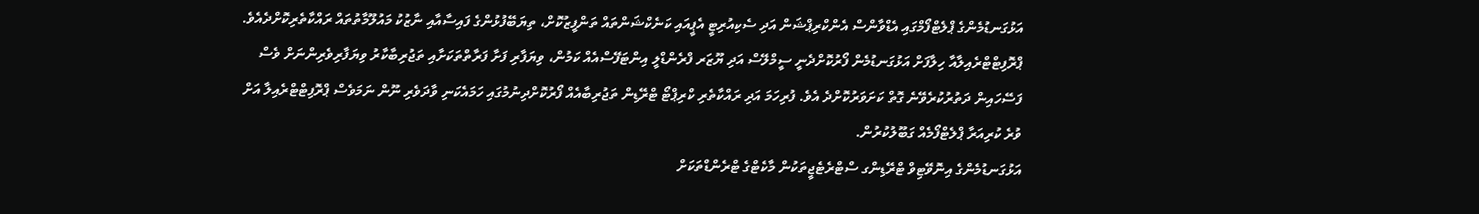އަޅުގަނޑުމެންގެ ޕްލެޓްފޯމްގައި އެޑްވާންސް އެންކްރިޕްޝަން އަދި ސެކިއުރިޓީ އެޕީއައި ކަނެކްޝަންތައް ތަންފީޒުކޮށް، ތިޔަބޭފުޅުންގެ ފައިސާއާއި ނާޒުކު މައުލޫމާތުތައް ރައްކާތެރިކޮށްދެއެވެ.
ޕްރޮފިޓްޓްރެއިލާއާ ހިލާފަށް އަޅުގަނޑުމެން ފޯރުކޮށްދެނީ ސީމްލޭސް އަދި ޔޫޒަރ ފްރެންޑްލީ އިންޓަފޭސްއެއް ކަމުން، ވިޔަފާރި ފަށާ ފަރާތްތަކަށާއި ތަޖުރިބާކާރު ވިޔަފާރިވެރިންނަށް ވެސް ފަސޭހައިން ދަތުރުކުރެވޭނެ ގޮތް ކަށަވަރުކޮށްދެ އެވެ. ފުރިހަމަ އަދި ރައްކާތެރި ކްރިޕްޓޯ ޓްރޭޑިން ތަޖުރިބާއެއް ފޯރުކޮށްދިނުމުގައި ހަމައެކަނި ވާދަވެރި ނޫން ނަމަވެސް ޕްރޮފިޓްޓްރެއިލާ އަށް ވުރެ ކުރިއަރާ ޕްލެޓްފޯމެއް ގަބޫލުކުރުން.
އަޅުގަނޑުމެންގެ އިނޮވޭޓިވް ޓްރޭޑިންގ ސްޓްރެޓެޖީތަކުން މާކެޓްގެ ޓްރެންޑްތަކަށް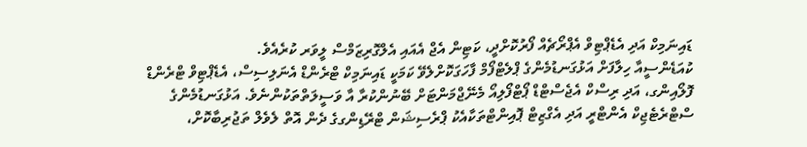ޑައިނަމިކް އަދި އެޑެޕްޓިވް އެޕްރޯޗެއް ފޯރުކޮށްދީ، ކަޓިން އެޖް އެއައި އެލްގޮރިޒަމްސް ލީވަރ ކުރެއެވެ.
ކުއަޑެންސީއާ ހިލާފަށް އަޅުގަނޑުމެންގެ ޕްލެޓްފޯމް ފާހަގަކޮށްލެވޭ ކަމަކީ ޑައިނަމިކް ޓްރެންޑް އެނަލިސިސް، އެޑެޕްޓިވް ޓްރެންޑް ފޮލޯއިންގ، އަދި ރިސްކް އެޖެސްޓްޑް ޕޯޓްފޯލިއޯ މެނޭޖްމަންޓަށް ބޭނުންކުރާ އާ ވަސީލަތްތަކުންނެވެ. އަޅުގަނޑުމެންގެ ސްޓްރެޓެޖިކް އެންޓްރީ އަދި އެގްޒިޓް ޕޮއިންޓްތަކާއެކު ޕްރެސިޝަން ޓްރޭޑިންގގެ ދެން އޮތް ލެވެލް ތަޖުރިބާކޮށް،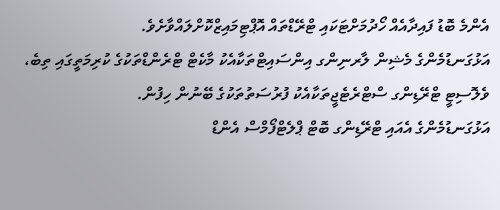އެންމެ ބޮޑު ފައިދާއެއް ހޯދުމަށްޓަކައި ޓްރޭޑްތައް އޮޕްޓިމައިޒްކޮށްލައްވާށެވެ.
އަޅުގަނޑުމެންގެ މެޝިން ލާރނިންގ އިންސައިޓްތަކާއެކު މާކެޓް ޓްރެންޑްތަކުގެ ކުރިމަތީގައި ތިބެ، ވެލޮސިޓީ ޓްރޭޑިންގ ސްޓްރެޓެޖީތަކާއެކު ފުރުސަތުތަކުގެ ބޭނުން ހިފުން.
އަޅުގަނޑުމެންގެ އެއައި ޓްރޭޑިންގ ބޮޓް ޕްލެޓްފޯމްސް އެންޑް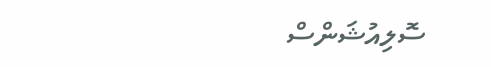ސޮލިއުޝަންސް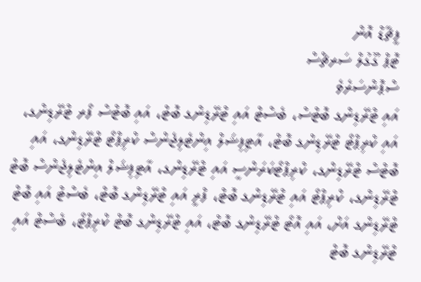ފީޗާޑް އޮން
ޓޮޕް ގޫގުލް ސަރޗްސް
ސްޕޮންސަރެވެ
އައި ޓްރޭޑިންގ ބޮޓްސް، ބެސްޓް އައި ޓްރޭޑިންގ ބޮޓް، އައި ބޮޓްސް ފޯރ ޓްރޭޑިންގ، އައި ކްރިޕްޓޯ ޓްރޭޑިންގ ބޮޓް، އާޓިފިޝަލް އިންޓެލިޖެންސް ކްރިޕްޓޯ ޓްރޭޑިންގ، އައި ބޮޓްސް ޓްރޭޑިންގ، ކްރިޕްޓޯކަރަންސީ އައި ޓްރޭޑިންގ، އާޓިފިޝަލް އިންޓެލިޖެންސް ބޮޓް ޓްރޭޑިންގ، ކްރިޕްޓޯ އައި ޓްރޭޑިންގ ބޮޓް، ފްރީ އައި ޓްރޭޑިންގ ބޮޓް، ބެސްޓް އައި ބޮޓް ޓްރޭޑިންގ އަށް، އައި އޮޓޯ ޓްރޭޑިންގ ބޮޓް، އައި ޓްރޭޑިންގ ބޮޓް ކްރިޕްޓޯ، ބެސްޓް އައި ޓްރޭޑިންގ ބޮޓް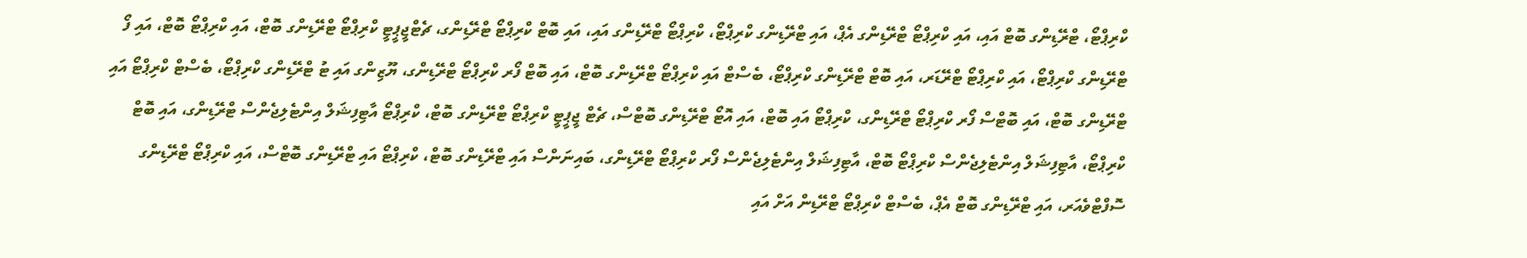ކްރިޕްޓޯ، ޓްރޭޑިންގ ބޮޓް އައި، އައި ކްރިޕްޓޯ ޓްރޭޑިންގ އެޕް، އައި ޓްރޭޑިންގ ކްރިޕްޓޯ، ކްރިޕްޓޯ ޓްރޭޑިންގ އައި، އައި ބޮޓް ކްރިޕްޓޯ ޓްރޭޑިންގ، ޗެޓްޖީޕީޓީ ކްރިޕްޓޯ ޓްރޭޑިންގ ބޮޓް، އައި ކްރިޕްޓޯ ބޮޓް، އައި ފޯ ޓްރޭޑިންގ ކްރިޕްޓޯ، އައި ކްރިޕްޓޯ ޓްރޭޑަރ، އައި ބޮޓް ޓްރޭޑިންގ ކްރިޕްޓޯ، ބެސްޓް އައި ކްރިޕްޓޯ ޓްރޭޑިންގ ބޮޓް، އައި ބޮޓް ފޯރ ކްރިޕްޓޯ ޓްރޭޑިންގ، ޔޫޒިންގ އައި ޓު ޓްރޭޑިންގ ކްރިޕްޓޯ، ބެސްޓް ކްރިޕްޓޯ އައި ޓްރޭޑިންގ ބޮޓް، އައި ބޮޓްސް ފޯރ ކްރިޕްޓޯ ޓްރޭޑިންގ، ކްރިޕްޓޯ އައި ބޮޓް، އައި އޮޓޯ ޓްރޭޑިންގ ބޮޓްސް، ޗެޓް ޖީޕީޓީ ކްރިޕްޓޯ ޓްރޭޑިންގ ބޮޓް، ކްރިޕްޓޯ އާޓިފިޝަލް އިންޓެލިޖެންސް ޓްރޭޑިންގ، އައި ބޮޓް ކްރިޕްޓޯ، އާޓިފިޝަލް އިންޓެލިޖެންސް ކްރިޕްޓޯ ބޮޓް، އާޓިފިޝަލް އިންޓެލިޖެންސް ފޯރ ކްރިޕްޓޯ ޓްރޭޑިންގ، ބައިނަންސް އައި ޓްރޭޑިންގ ބޮޓް، ކްރިޕްޓޯ އައި ޓްރޭޑިންގ ބޮޓްސް، އައި ކްރިޕްޓޯ ޓްރޭޑިންގ ސޮފްޓްވެއަރ، އައި ޓްރޭޑިންގ ބޮޓް އެޕް، ބެސްޓް ކްރިޕްޓޯ ޓްރޭޑިން އަށް އައި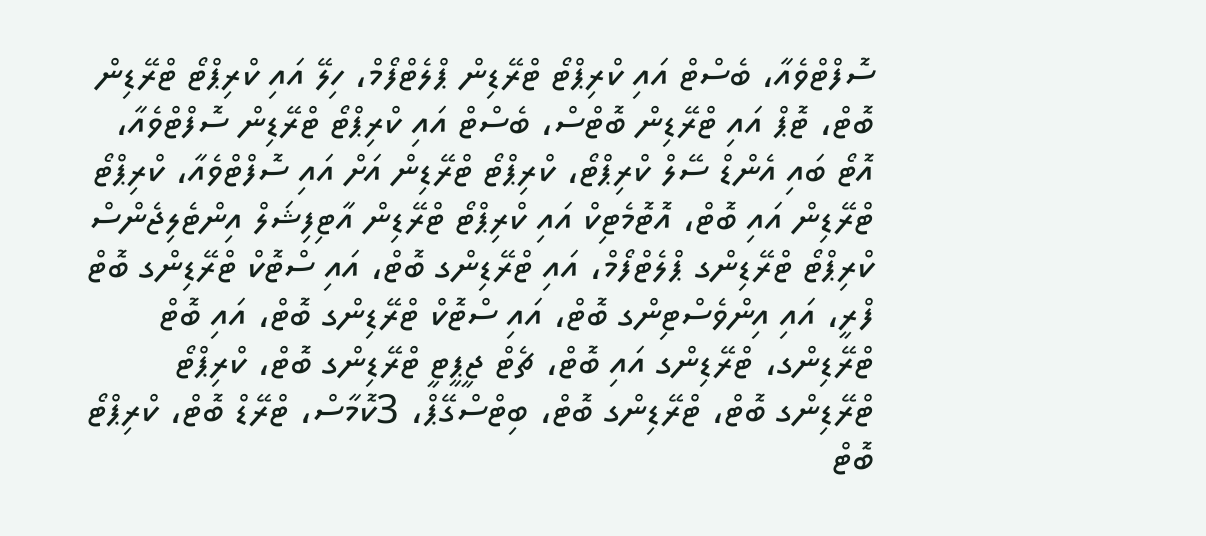ސޮފްޓްވެއާ، ބެސްޓް އައި ކްރިޕްޓޯ ޓްރޭޑިން ޕްލެޓްފޯމް، ހިލޭ އައި ކްރިޕްޓޯ ޓްރޭޑިން ބޮޓް، ޓޮޕް އައި ޓްރޭޑިން ބޮޓްސް، ބެސްޓް އައި ކްރިޕްޓޯ ޓްރޭޑިން ސޮފްޓްވެއާ، އޮޓޯ ބައި އެންޑް ސޭލް ކްރިޕްޓޯ، ކްރިޕްޓޯ ޓްރޭޑިން އަށް އައި ސޮފްޓްވެއާ، ކްރިޕްޓޯ ޓްރޭޑިން އައި ބޮޓް، އޮޓޮމެޓިކް އައި ކްރިޕްޓޯ ޓްރޭޑިން އާޓިފިޝަލް އިންޓެލިޖެންސް ކްރިޕްޓޯ ޓްރޭޑިންގ ޕްލެޓްފޯމް، އައި ޓްރޭޑިންގ ބޮޓް، އައި ސްޓޮކް ޓްރޭޑިންގ ބޮޓް ފްރީ، އައި އިންވެސްޓިންގ ބޮޓް، އައި ސްޓޮކް ޓްރޭޑިންގ ބޮޓް، އައި ބޮޓް ޓްރޭޑިންގ، ޓްރޭޑިންގ އައި ބޮޓް، ޗެޓް ޖީޕީޓީ ޓްރޭޑިންގ ބޮޓް، ކްރިޕްޓޯ ޓްރޭޑިންގ ބޮޓް، ޓްރޭޑިންގ ބޮޓް، ބިޓްސްގޭޕް، 3ކޮމާސް، ޓްރޭޑް ބޮޓް، ކްރިޕްޓޯ ބޮޓް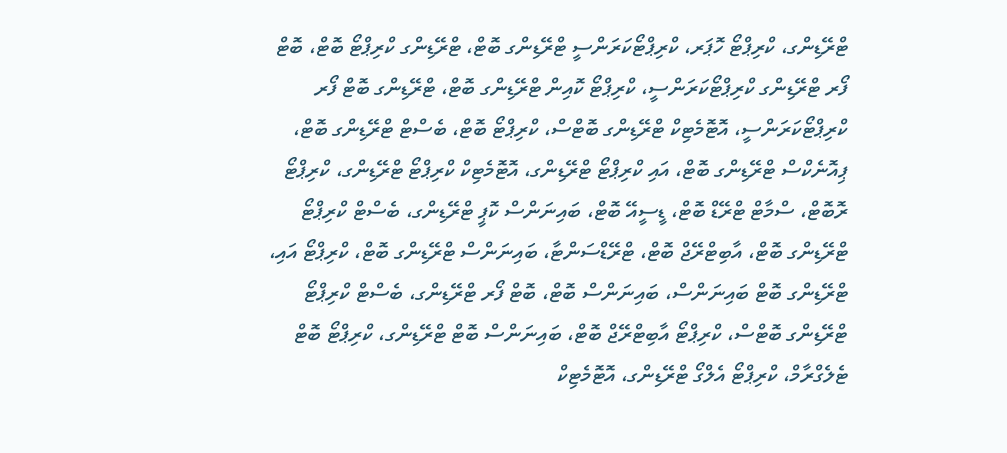ޓްރޭޑިންގ، ކްރިޕްޓޯ ހޮޕަރ، ކްރިޕްޓޯކަރަންސީ ޓްރޭޑިންގ ބޮޓް، ޓްރޭޑިންގ ކްރިޕްޓޯ ބޮޓް، ބޮޓް ފޯރ ޓްރޭޑިންގ ކްރިޕްޓޯކަރަންސީ، ކްރިޕްޓޯ ކޮއިން ޓްރޭޑިންގ ބޮޓް، ޓްރޭޑިންގ ބޮޓް ފޯރ ކްރިޕްޓޯކަރަންސީ، އޮޓޮމެޓިކް ޓްރޭޑިންގ ބޮޓްސް، ކްރިޕްޓޯ ބޮޓް، ބެސްޓް ޓްރޭޑިންގ ބޮޓް، ޕިއޮނެކްސް ޓްރޭޑިންގ ބޮޓް، އައި ކްރިޕްޓޯ ޓްރޭޑިންގ، އޮޓޮމެޓިކް ކްރިޕްޓޯ ޓްރޭޑިންގ، ކްރިޕްޓޯ ރޮބޮޓް، ސްމާޓް ޓްރޭޑް ބޮޓް، ޑީސީއޭ ބޮޓް، ބައިނަންސް ކޮޕީ ޓްރޭޑިންގ، ބެސްޓް ކްރިޕްޓޯ ޓްރޭޑިންގ ބޮޓް، އާބިޓްރޭޖް ބޮޓް، ޓްރޭޑްސަންޓާ، ބައިނަންސް ޓްރޭޑިންގ ބޮޓް، ކްރިޕްޓޯ އައި، ޓްރޭޑިންގ ބޮޓް ބައިނަންސް، ބައިނަންސް ބޮޓް، ބޮޓް ފޯރ ޓްރޭޑިންގ، ބެސްޓް ކްރިޕްޓޯ ޓްރޭޑިންގ ބޮޓްސް، ކްރިޕްޓޯ އާބިޓްރޭޖް ބޮޓް، ބައިނަންސް ބޮޓް ޓްރޭޑިންގ، ކްރިޕްޓޯ ބޮޓް ޓެލެގްރާމް، ކްރިޕްޓޯ އެލްގޯ ޓްރޭޑިންގ، އޮޓޮމެޓިކް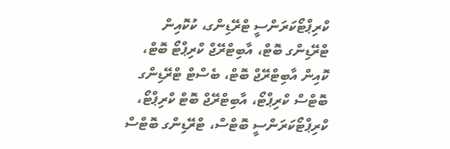ކްރިޕްޓޯކަރަންސީ ޓްރޭޑިންގ، ކުކޮއިން ޓްރޭޑިންގ ބޮޓް، އާބިޓްރޭޖް ކްރިޕްޓޯ ބޮޓް، ކޮއިން އާބިޓްރޭޖް ބޮޓް، ބެސްޓް ޓްރޭޑިންގ ބޮޓްސް ކްރިޕްޓޯ، އާބިޓްރޭޖް ބޮޓް ކްރިޕްޓޯ، ކްރިޕްޓޯކަރަންސީ ބޮޓްސް، ޓްރޭޑިންގ ބޮޓްސް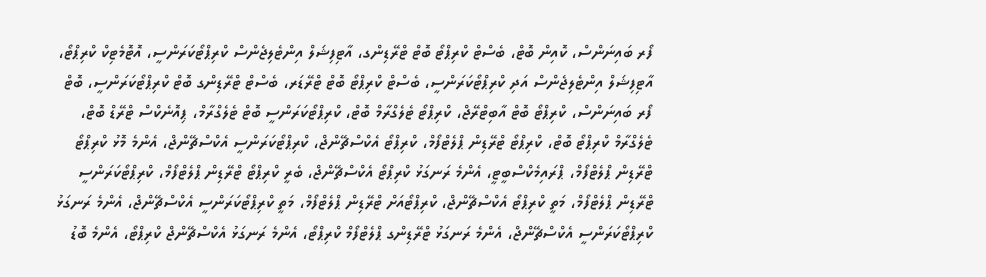ފޯރ ބައިނަންސް، ކޮއިން ބޮޓް، ބެސްޓް ކްރިޕްޓޯ ބޮޓް ޓްރޭޑިންގ، އާޓިފިޝަލް އިންޓެލިޖެންސް ކްރިޕްޓޯކަރަންސީ، އޮޓޮމެޓިކް ކްރިޕްޓޯ، އާޓިފިޝަލް އިންޓެލިޖެންސް އަދި ކްރިޕްޓޯކަރަންސީ، ބެސްޓް ކްރިޕްޓޯ ބޮޓް ޓްރޭޑަރ، ބެސްޓް ޓްރޭޑިންގ ބޮޓް ކްރިޕްޓޯކަރަންސީ، ބޮޓް ފޯރ ބައިނަންސް، ކްރިޕްޓޯ ބޮޓް އާބިޓްރޭޖް، ކްރިޕްޓޯ ޓެލެގްރާމް ބޮޓް، ކްރިޕްޓޯކަރަންސީ ބޮޓް ޓެލެގްރާމް، ޕިއޮނެކްސް ޓްރޭޑް ބޮޓް، ޓެލެގްރާމް ކްރިޕްޓޯ ބޮޓް، ކްރިޕްޓޯ ޓްރޭޑިން ޕްލެޓްފޯމް، ކްރިޕްޓޯ އެކްސްޗޭންޖް، ކްރިޕްޓޯކަރަންސީ އެކްސްޗޭންޖް، އެންމެ މޮޅު ކްރިޕްޓޯ ޓްރޭޑިން ޕްލެޓްފޯމް، ޕްރައިމެކްސްބީޓީ، އެންމެ ރަނގަޅު ކްރިޕްޓޯ އެކްސްޗޭންޖް، ބެރީ ކްރިޕްޓޯ ޓްރޭޑިން ޕްލެޓްފޯމް، ކްރިޕްޓޯކަރަންސީ ޓްރޭޑިން ޕްލެޓްފޯމް، މަތީ ކްރިޕްޓޯ އެކްސްޗޭންޖް، ކްރިޕްޓޯއަށް ޓްރޭޑިން ޕްލެޓްފޯމް، މަތީ ކްރިޕްޓޯކަރަންސީ އެކްސްޗޭންޖް، އެންމެ ރަނގަޅު ކްރިޕްޓޯކަރަންސީ އެކްސްޗޭންޖް، އެންމެ ރަނގަޅު ޓްރޭޑިންގ ޕްލެޓްފޯމް ކްރިޕްޓޯ، އެންމެ ރަނގަޅު އެކްސްޗޭންޖް ކްރިޕްޓޯ، އެންމެ ބޮޑު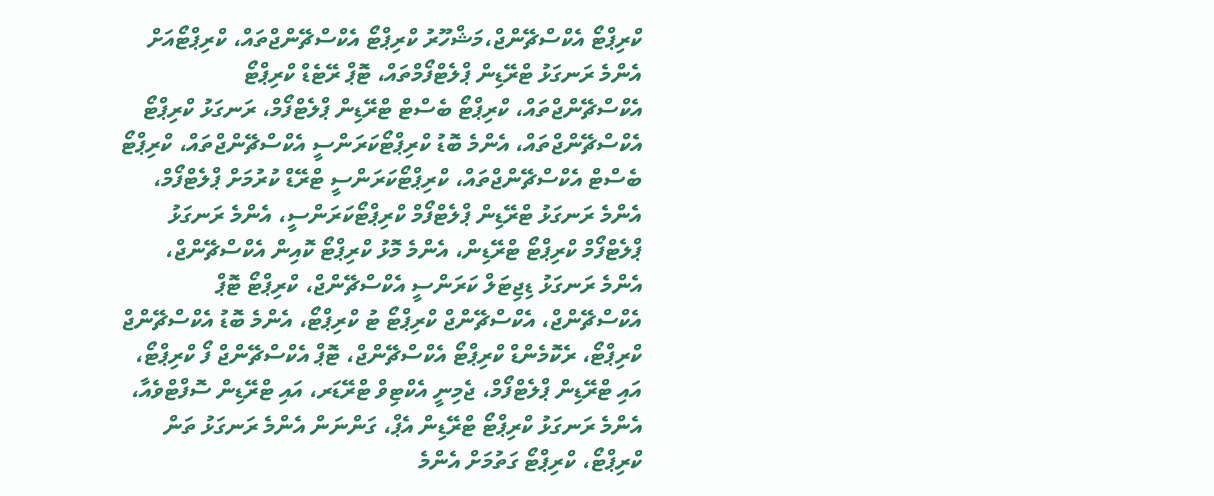ކްރިޕްޓޯ އެކްސްޗޭންޖް،މަޝްހޫރު ކްރިޕްޓޯ އެކްސްޗޭންޖްތައް، ކްރިޕްޓޯއަށް އެންމެ ރަނގަޅު ޓްރޭޑިން ޕްލެޓްފޯމްތައް، ޓޮޕް ރޭޓެޑް ކްރިޕްޓޯ އެކްސްޗޭންޖްތައް، ކްރިޕްޓޯ ބެސްޓް ޓްރޭޑިން ޕްލެޓްފޯމް، ރަނގަޅު ކްރިޕްޓޯ އެކްސްޗޭންޖްތައް، އެންމެ ބޮޑު ކްރިޕްޓޯކަރަންސީ އެކްސްޗޭންޖްތައް، ކްރިޕްޓޯ ބެސްޓް އެކްސްޗޭންޖްތައް، ކްރިޕްޓޯކަރަންސީ ޓްރޭޑް ކުރުމަށް ޕްލެޓްފޯމް، އެންމެ ރަނގަޅު ޓްރޭޑިން ޕްލެޓްފޯމް ކްރިޕްޓޯކަރަންސީ، އެންމެ ރަނގަޅު ޕްލެޓްފޯމް ކްރިޕްޓޯ ޓްރޭޑިން، އެންމެ މޮޅު ކްރިޕްޓޯ ކޮއިން އެކްސްޗޭންޖް، އެންމެ ރަނގަޅު ޑިޖިޓަލް ކަރަންސީ އެކްސްޗޭންޖް، ކްރިޕްޓޯ ޓޮޕް އެކްސްޗޭންޖް، އެކްސްޗޭންޖް ކްރިޕްޓޯ ޓު ކްރިޕްޓޯ، އެންމެ ބޮޑު އެކްސްޗޭންޖް ކްރިޕްޓޯ، ރެކޮމެންޑް ކްރިޕްޓޯ އެކްސްޗޭންޖް، ޓޮޕް އެކްސްޗޭންޖް ފޯ ކްރިޕްޓޯ، އައި ޓްރޭޑިން ޕްލެޓްފޯމް، ޖެމިނީ އެކްޓިވް ޓްރޭޑަރ، އައި ޓްރޭޑިން ސޮފްޓްވެއާ، އެންމެ ރަނގަޅު ކްރިޕްޓޯ ޓްރޭޑިން އެޕް، ގަންނަން އެންމެ ރަނގަޅު ތަން ކްރިޕްޓޯ، ކްރިޕްޓޯ ގަތުމަށް އެންމެ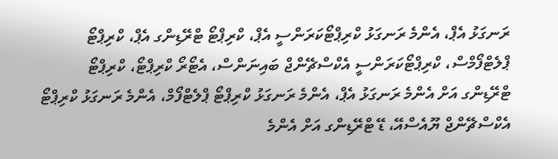ރަނގަޅު އެޕް، އެންމެ ރަނގަޅު ކްރިޕްޓޯކަރަންސީ އެޕް، ކްރިޕްޓޯ ޓްރޭޑިންގ އެޕް، ކްރިޕްޓޯ ޕްލެޓްފޯމްސް، ކްރިޕްޓޯކަރަންސީ އެކްސްޗޭންޖް ބައިނަންސް، އެޓޯރޯ ކްރިޕްޓޯ، ކްރިޕްޓޯ ޓްރޭޑިންގ އަށް އެންމެ ރަނގަޅު އެޕް، އެންމެ ރަނގަޅު ކްރިޕްޓޯ ޕްލެޓްފޯމް، އެންމެ ރަނގަޅު ކްރިޕްޓޯ އެކްސްޗޭންޖް ޔޫއެސްއޭ، ޑޭ ޓްރޭޑިންގ އަށް އެންމެ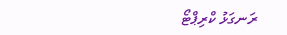ރަނގަޅު ކްރިޕްޓޯ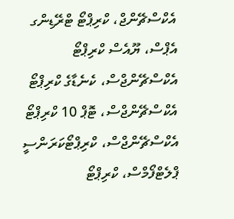އެކްސްޗޭންޖް، ކްރިޕްޓޯ ޓްރޭޑިންގ އެޕްސް، ޔޫއެސް ކްރިޕްޓޯ އެކްސްޗޭންޖްސް، ކެނެޑާގެ ކްރިޕްޓޯ އެކްސްޗޭންޖްސް، ޓޮޕް 10 ކްރިޕްޓޯ އެކްސްޗޭންޖްސް، ކްރިޕްޓޯކަރަންސީ ޕްލެޓްފޯމްސް، ކްރިޕްޓޯ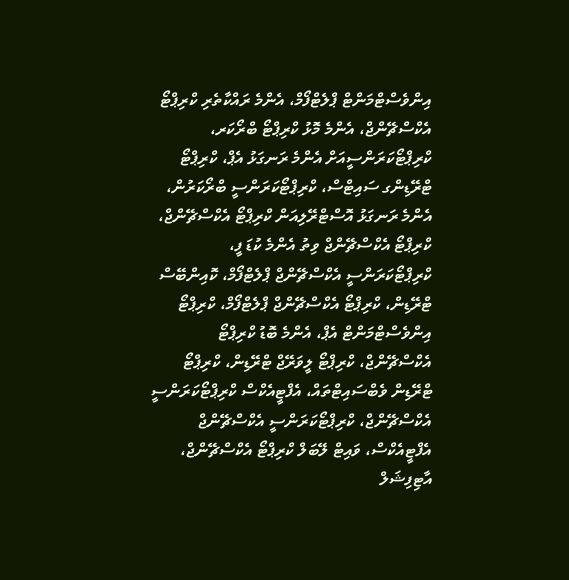އިންވެސްޓްމަންޓް ޕްލެޓްފޯމް، އެންމެ ރައްކާތެރި ކްރިޕްޓޯ އެކްސްޗޭންޖް، އެންމެ މޮޅު ކްރިޕްޓޯ ބްރޯކަރ، ކްރިޕްޓޯކަރަންސީއަށް އެންމެ ރަނގަޅު އެޕް، ކްރިޕްޓޯ ޓްރޭޑިންގ ސައިޓްސް، ކްރިޕްޓޯކަރަންސީ ބްރޯކަރުން، އެންމެ ރަނގަޅު އޮސްޓްރޭލިއަން ކްރިޕްޓޯ އެކްސްޗޭންޖް، ކްރިޕްޓޯ އެކްސްޗޭންޖް ވިތު އެންމެ ކުޑަ ފީ، ކްރިޕްޓޯކަރަންސީ އެކްސްޗޭންޖް ޕްލެޓްފޯމް، ކޮއިންބޭސް ޓްރޭޑިން، ކްރިޕްޓޯ އެކްސްޗޭންޖް ޕްލެޓްފޯމް، ކްރިޕްޓޯ އިންވެސްޓްމަންޓް އެޕް، އެންމެ ބޮޑު ކްރިޕްޓޯ އެކްސްޗޭންޖް، ކްރިޕްޓޯ ލީވަރޭޖް ޓްރޭޑިން، ކްރިޕްޓޯ ޓްރޭޑިން ވެބްސައިޓްތައް، އެފްޓީއެކްސް ކްރިޕްޓޯކަރަންސީ އެކްސްޗޭންޖް، ކްރިޕްޓޯކަރަންސީ އެކްސްޗޭންޖް އެފްޓީއެކްސް، ވައިޓް ލޭބަލް ކްރިޕްޓޯ އެކްސްޗޭންޖް، އާޓިފިޝަލް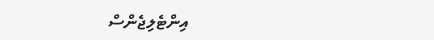އިންޓެލިޖެންސް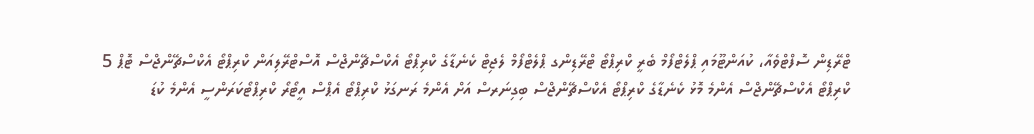ޓްރޭޑިން ސޮފްޓްވެއާ، ކުއަންޓޫމައި ޕްލެޓްފޯމް ބެރީ ކްރިޕްޓޯ ޓްރޭޑިންގ ޕްލެޓްފޯމް ލެޖިޓް ކެނެޑާގެ ކްރިޕްޓޯ އެކްސްޗޭންޖްސް އޮސްޓްރޭލިއަން ކްރިޕްޓޯ އެކްސްޗޭންޖްސް ޓޮޕް 5 ކްރިޕްޓޯ އެކްސްޗޭންޖްސް އެންމެ މޮޅު ކެނެޑާގެ ކްރިޕްޓޯ އެކްސްޗޭންޖްސް ބިގިނަރސް އަށް އެންމެ ރަނގަޅު ކްރިޕްޓޯ އެޕްސް އީޓޯރޯ ކްރިޕްޓޯކަރަންސީ އެންމެ ކުޑަ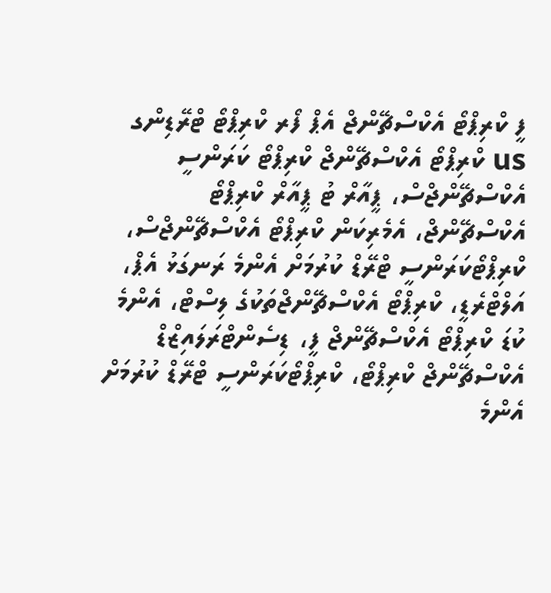ފީ ކްރިޕްޓޯ އެކްސްޗޭންޖް އެޕް ފޯރ ކްރިޕްޓޯ ޓްރޭޑިންގ us ކްރިޕްޓޯ އެކްސްޗޭންޖް ކްރިޕްޓޯ ކަރަންސީ އެކްސްޗޭންޖްސް، ޕީއާރް ޓު ޕީއާރް ކްރިޕްޓޯ އެކްސްޗޭންޖް، އެމެރިކަން ކްރިޕްޓޯ އެކްސްޗޭންޖްސް، ކްރިޕްޓޯކަރަންސީ ޓްރޭޑް ކުރުމަށް އެންމެ ރަނގަޅު އެޕް، އަލްޓްރެޑީ، ކްރިޕްޓޯ އެކްސްޗޭންޖްތަކުގެ ލިސްޓް، އެންމެ ކުޑަ ކްރިޕްޓޯ އެކްސްޗޭންޖް ފީ، ޑިސެންޓްރަލައިޒްޑް އެކްސްޗޭންޖް ކްރިޕްޓޯ، ކްރިޕްޓޯކަރަންސީ ޓްރޭޑް ކުރުމަށް އެންމެ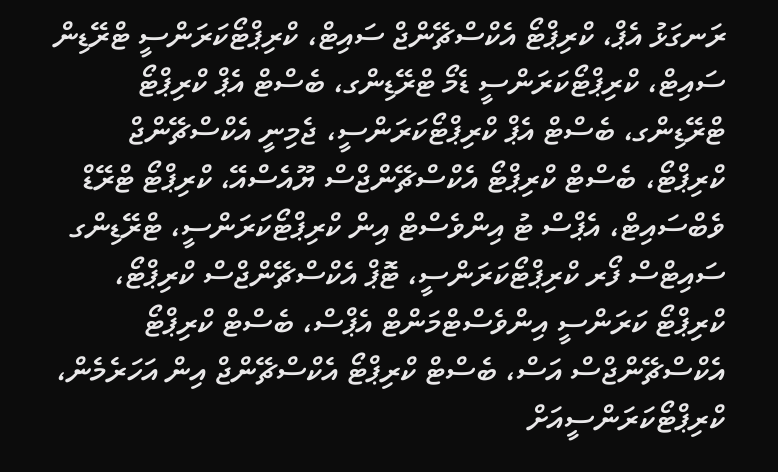ރަނގަޅު އެޕް، ކްރިޕްޓޯ އެކްސްޗޭންޖް ސައިޓް، ކްރިޕްޓޯކަރަންސީ ޓްރޭޑިން ސައިޓް، ކްރިޕްޓޯކަރަންސީ ޑެމޯ ޓްރޭޑިންގ، ބެސްޓް އެޕް ކްރިޕްޓޯ ޓްރޭޑިންގ، ބެސްޓް އެޕް ކްރިޕްޓޯކަރަންސީ، ޖެމިނީ އެކްސްޗޭންޖް ކްރިޕްޓޯ، ބެސްޓް ކްރިޕްޓޯ އެކްސްޗޭންޖްސް ޔޫއެސްއޭ، ކްރިޕްޓޯ ޓްރޭޑް ވެބްސައިޓް، އެޕްސް ޓު އިންވެސްޓް އިން ކްރިޕްޓޯކަރަންސީ، ޓްރޭޑިންގ ސައިޓްސް ފޯރ ކްރިޕްޓޯކަރަންސީ، ޓޮޕް އެކްސްޗޭންޖްސް ކްރިޕްޓޯ، ކްރިޕްޓޯ ކަރަންސީ އިންވެސްޓްމަންޓް އެޕްސް، ބެސްޓް ކްރިޕްޓޯ އެކްސްޗޭންޖްސް އަސް، ބެސްޓް ކްރިޕްޓޯ އެކްސްޗޭންޖް އިން އަހަރެމެން، ކްރިޕްޓޯކަރަންސީއަށް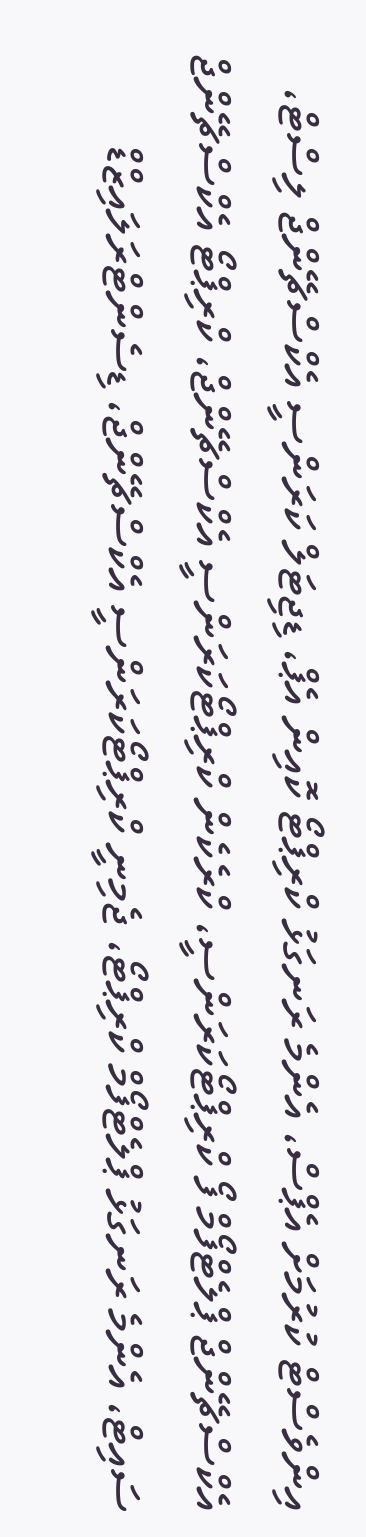އިންވެސްޓް ކުރުމަށް އެޕްސް، އެންމެ ރަނގަޅު ކްރިޕްޓޯ ކޮއިން އެޕް، ޑިޖިޓަލް ކަރަންސީ އެކްސްޗޭންޖް ލިސްޓް، އެކްސްޗޭންޖް ޕްލެޓްފޯމް ފޯ ކްރިޕްޓޯކަރަންސީ، ކްރެކެން ކްރިޕްޓޯކަރަންސީ އެކްސްޗޭންޖް، ކްރިޕްޓޯ އެކްސްޗޭންޖް ސައިޓް، އެންމެ ރަނގަޅު ޕްލެޓްފޯމް ކްރިޕްޓޯ، ޖެމިނީ ކްރިޕްޓޯކަރަންސީ އެކްސްޗޭންޖް، ޑިސެންޓްރަލައިޒްޑް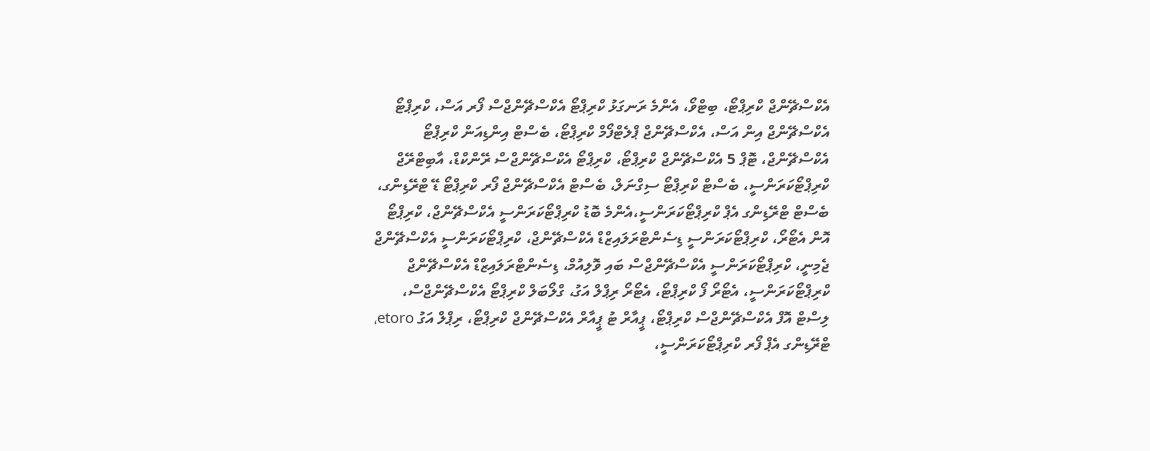އެކްސްޗޭންޖް ކްރިޕްޓޯ، ބިޓްވޯ، އެންމެ ރަނގަޅު ކްރިޕްޓޯ އެކްސްޗޭންޖްސް ފޯރ އަސް، ކްރިޕްޓޯ އެކްސްޗޭންޖް އިން އަސް، އެކްސްޗޭންޖް ޕްލެޓްފޯމް ކްރިޕްޓޯ، ބެސްޓް އިންޑިއަން ކްރިޕްޓޯ އެކްސްޗޭންޖް، ޓޮޕް 5 އެކްސްޗޭންޖް ކްރިޕްޓޯ، ކްރިޕްޓޯ އެކްސްޗޭންޖްސް ރޭންކްޑް، އާބިޓްރޭޖް ކްރިޕްޓޯކަރަންސީ، ބެސްޓް ކްރިޕްޓޯ ސިގްނަލް، ބެސްޓް އެކްސްޗޭންޖް ފޯރ ކްރިޕްޓޯ ޑޭ ޓްރޭޑިންގ، ބެސްޓް ޓްރޭޑިންގ އެޕް ކްރިޕްޓޯކަރަންސީ،އެންމެ ބޮޑު ކްރިޕްޓޯކަރަންސީ އެކްސްޗޭންޖް، ކްރިޕްޓޯ އޮން އެޓޯރޯ، ކްރިޕްޓޯކަރަންސީ ޑިސެންޓްރަލައިޒްޑް އެކްސްޗޭންޖް، ކްރިޕްޓޯކަރަންސީ އެކްސްޗޭންޖް ޖެމިނީ، ކްރިޕްޓޯކަރަންސީ އެކްސްޗޭންޖްސް ބައި ވޮލިއުމް، ޑިސެންޓްރަލައިޒްޑް އެކްސްޗޭންޖް ކްރިޕްޓޯކަރަންސީ، އެޓޯރޯ ފޯ ކްރިޕްޓޯ، އެޓޯރޯ ރިޕްލް އަގު، ގްލޯބަލް ކްރިޕްޓޯ އެކްސްޗޭންޖްސް، ލިސްޓް އޮފް އެކްސްޗޭންޖްސް ކްރިޕްޓޯ، ޕީއާރް ޓު ޕީއާރް އެކްސްޗޭންޖް ކްރިޕްޓޯ، ރިޕްލް އަގު etoro، ޓްރޭޑިންގ އެޕް ފޯރ ކްރިޕްޓޯކަރަންސީ،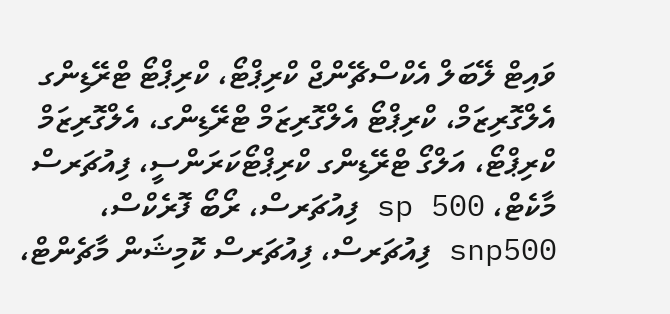ވައިޓް ލޭބަލް އެކްސްޗޭންޖް ކްރިޕްޓޯ، ކްރިޕްޓޯ ޓްރޭޑިންގ އެލްގޮރިޒަމް، ކްރިޕްޓޯ އެލްގޮރިޒަމް ޓްރޭޑިންގ، އެލްގޮރިޒަމް ކްރިޕްޓޯ، އަލްގޯ ޓްރޭޑިންގ ކްރިޕްޓޯކަރަންސީ، ފިއުޗަރސް މާކެޓް، sp 500 ފިއުޗަރސް، ރޯބޯ ފޮރެކްސް، snp500 ފިއުޗަރސް، ފިއުޗަރސް ކޮމިޝަން މާޗެންޓް،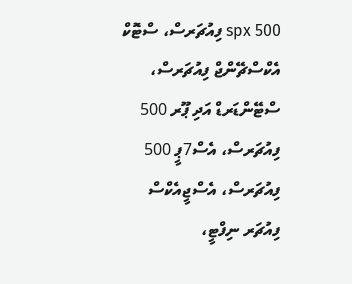spx 500 ފިއުޗަރސް، ސްޓޮކް އެކްސްޗޭންޖް ފިއުޗަރސް، ސްޓޭންޑަރޑް އަދި ޕޫރ 500 ފިއުޗަރސް، އެސް7ޕީ 500 ފިއުޗަރސް، އެސްޖީއެކްސް ފިއުޗަރ ނިފްޓީ،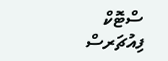ސްޓޮކް ފިއުޗަރސް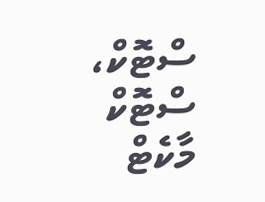ސްޓޮކް، ސްޓޮކް މާކެޓް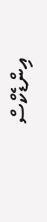އިންޑެކްސް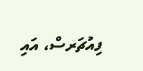ފިއުޗަރސް، އައި